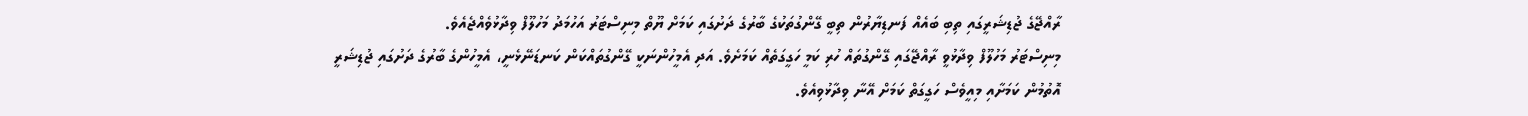ރާއްޖޭގެ ޖުޑިޝަރީގައި ތިބި ބައެއް ފަނޑިޔާރުން ތިބީ ގޭންގުތަކުގެ ބާރުގެ ދަށުގައި ކަމަށް ޔޫތް މިނިސްޓަރު އަހުމަދު މަހުލޫފް ވިދާޅުވެއްޖެއެވެ.
މިނިސްޓަރު މަހުލޫފް ވިދާޅުވީ ރާއްޖޭގައި ގޭންގުތައް ހުރި ކަމީ ހަގީގަތެއް ކަމަށެވެ. އަދި އެމީހުންނަކީ ގޭންގުތައްކަން ކަނޑަނޭޅެނީ، އެމީހުންގެ ބާރުގެ ދަށުގައި ޖުޑިޝަރީ އޮތުމުން ކަމަށާއި މިއީވެސް ހަގީގަތް ކަމަށް އޭނާ ވިދާޅުވިއެވެ.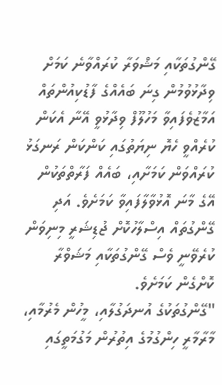ގޭންގުތަކާއި މަޝްވަރާ ކުރައްވާނެ ކަމަށް ވިދާޅުވުމުން ގިނަ ބައެއްގެ ފާޑުކިއުންތައް އަމާޒުވެފައިވާ މަހުލޫފް ވިދާޅުވީ އޭނާ އެކަން ކުރެއްވީ ހެޔޮ ނިޔަތުގައި ކަންކަން ރަނގަޅު ކުރައްވަން ކަމަށާއި، ބައެއް ފަރާތްތަކުން އޭގެ މާނަ އޮޅުވާލާފައިވާ ކަމަށެވެ. އަދި ގޭންގުތައް އިސްލާހުކޮށް ޖުޑިޝަރީ މިނިވަން ކުރެވޭނީ ވެސް ގޭންގުތަކާއި މަޝަވްރާ ކޮށްގެން ކަމަށެވެ.
"ގޭންގުތަކުގެ އުނދަގުލާއި، މީހުން މެރުމާއި، މާރާމާރީ ހިންގުމުގެ އިތުރުން މަގުމަތީގައި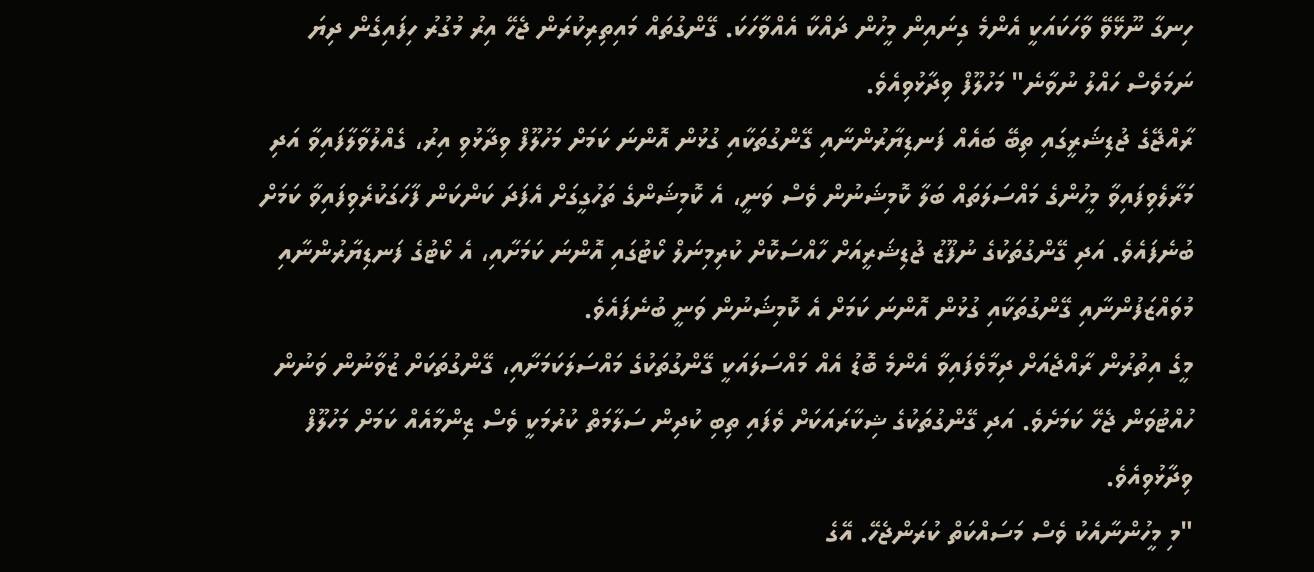ހިނގާ ނޫޅޭވޭ ވާހަކައަކީ އެންމެ ގިނައިން މީހުން ދައްކާ އެއްވާހަކަ. ގޭންގުތައް މައިތިރިކުރަން ޖެހޭ އިރު މުގުރު ހިފައިގެން ދިޔަ ނަމަވެސް ހައްލު ނުވާނެ" މަހުލޫފް ވިދާޅުވިއެވެ.
ރާއްޖޭގެ ޖުޑިޝަރީގައި ތިބޭ ބައެއް ފަނޑިޔާރުންނާއި ގޭންގުތަކާއި ގުޅުން އޮންނަ ކަމަށް މަހުލޫފް ވިދާޅުވި އިރު، ގެއްލުވާލާފައިވާ އަދި މަރާލެވިފައިވާ މީހުންގެ މައްސަލަތައް ބަލާ ކޮމިޝަނުން ވެސް ވަނީ، އެ ކޮމިޝަންގެ ތަހުގީގަށް އެފަދަ ކަންކަން ފާހަގަކުރެވިފައިވާ ކަމަށް ބުނެފައެވެ. އަދި ގޭންގުތަކުގެ ނުފޫޒު ޖުޑިޝަރީއަށް ހާއްސަކޮށް ކުރިމިނަލް ކޯޓުގައި އޮންނަ ކަމަށާއި، އެ ކޯޓުގެ ފަނޑިޔާރުންނާއި މުވައްޒަފުންނާއި ގޭންގުތަކާއި ގުޅުން އޮންނަ ކަމަށް އެ ކޮމިޝަނުން ވަނީ ބުނެފައެވެ.
މީގެ އިތުރުން ރާއްޖެއަށް ދިމާވެފައިވާ އެންމެ ބޮޑު އެއް މައްސަލައަކީ ގޭންގުތަކުގެ މައްސަލަކަމަށާއި، ގޭންގުތަކަށް ޒުވާނުން ވަނުން ހުއްޓުވަން ޖެހޭ ކަމަށެވެ. އަދި ގޭންގުތަކުގެ ޝިކާރައަކަށް ވެފައި ތިބި ކުދިން ސަލާމަތް ކުރުމަކީ ވެސް ޒިންމާއެއް ކަމަށް މަހުލޫފް ވިދާޅުވިއެވެ.
"މި މީހުންނާއެކު ވެސް މަސައްކަތް ކުރަންޖެހޭ. އޭގެ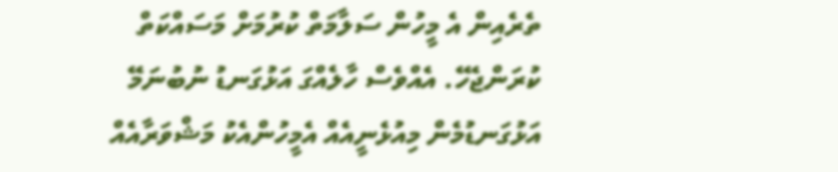ތެރެއިން އެ މީހުން ސަލާމަތް ކުރުމަށް މަސައްކަތް ކުރަންޖެހޭ. އެއްވެސް ހާލެއްގަ އަޅުގަނޑު ނުބުނަމޭ އަޅުގަނޑުމެން މިއުޅެނީއެއް އެމީހުންއެކު މަޝްވަރާއެއް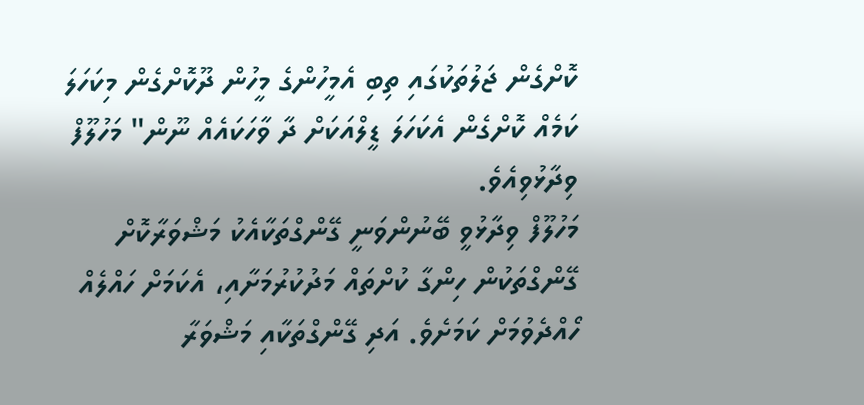ކޮށްގެން ޖަލުތަކުގައި ތިބި އެމީހުންގެ މީހުން ދޫކޮށްގެން މިކަހަލަ ކަމެއް ކޮށްގެން އެކަހަލަ ޑީލްއަކަށް ދާ ވާހަކައެއް ނޫން" މަހުލޫފް ވިދާޅުވިއެވެ.
މަހުލޫފް ވިދާޅުވީ ބޭނުންވަނީ ގޭންގްތަކާއެކު މަޝްވަރާކޮށް ގޭންގްތަކުން ހިންގާ ކުށްތައް މަދުކުރުމަށާއި، އެކަމަށް ހައްލެއް ހޯއްދެވުމަށް ކަމަށެވެ. އަދި ގޭންގްތަކާއި މަޝްވަރާ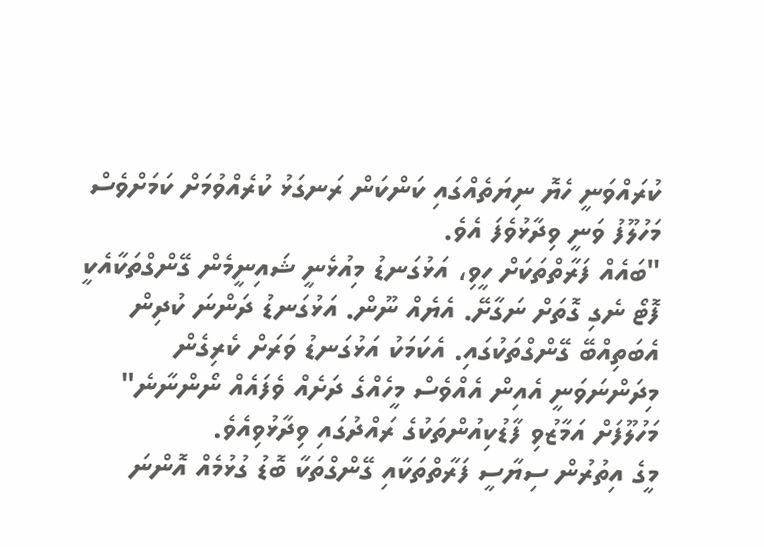ކުރައްވަނީ ހެޔޮ ނިޔަތެއްގައި ކަންކަން ރަނގަޅު ކުރެއްވުމަށް ކަމަށްވެސް މަހުލޫފު ވަނީ ވިދާޅުވެފަ އެވެ.
"ބައެއް ފަރާތްތަކަށް ހީވި، އަޅުގަނޑު މިއުޅެނީ ޝައިނީމެން ގޭންގްތަކާއެކީ ފޮޓޯ ނެގި ގޮތަށް ނަގާށޭ. އެޔެއް ނޫން. އަޅުގަނޑު ދަންނަ ކުދިން އެބަތިއްބޭ ގޭންގްތަކުގައި. އެކަމަކު އަޅުގަނޑު ވަރަށް ކެރިގެން މިދަންނަވަނީ އެއިން އެއްވެސް މީހެއްގެ ދަށެއް ވެފައެއް ނޯންނާނެ" މަހުލޫފަށް އަމާޒުވި ފާޑުކިއުންތަކުގެ ރައްދުގައި ވިދާޅުވިއެވެ.
މީގެ އިތުރުން ސިޔާސީ ފަރާތްތަކާއި ގޭންގްތަކާ ބޮޑު ގުޅުމެއް އޮންނަ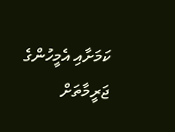ކަމަށާއި އެމީހުންގެ ޖަރީމާތަށް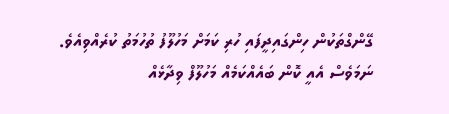ގޭންގްތަކުން ހިންގައިދީފައި ހުރި ކަމަށް މަހުލޫފު ތުހުމަތު ކުރެއްވިއެވެ. ނަމަވެސް އެއީ ކޮން ބައެއްކަމެއް މަހުލޫފް ވިދާޅެއް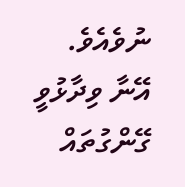ނުވެއެވެ. އޭނާ ވިދާޅުވީ ގޭންގުތައް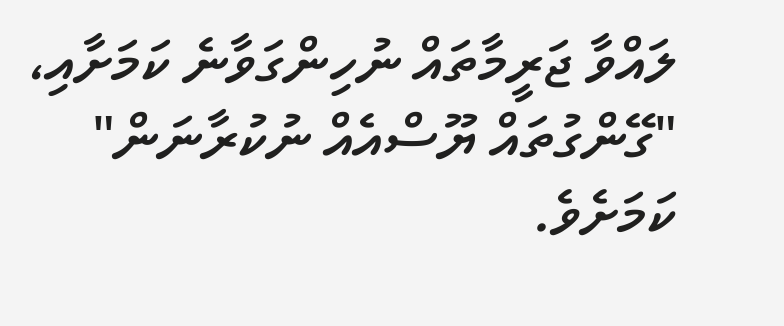ލައްވާ ޖަރީމާތައް ނުހިންގަވާނެ ކަމަށާއި، "ގޭންގުތައް ޔޫސްއެއް ނުކުރާނަން" ކަމަށެވެ.